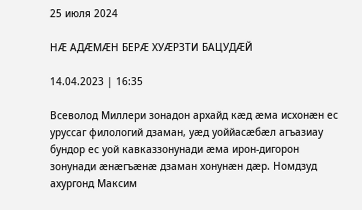25 июля 2024

НÆ АДÆМÆН БЕРÆ ХУÆРЗТИ БАЦУДÆЙ

14.04.2023 | 16:35

Всеволод Миллери зонадон архайд кæд æма исхонæн ес уруссаг филологий дзаман, уæд уоййасæбæл агъазиау бундор ес уой кавказзонунади æма ирон-дигорон зонунади æнæгъæнæ дзаман хонунæн дæр. Номдзуд ахургонд Максим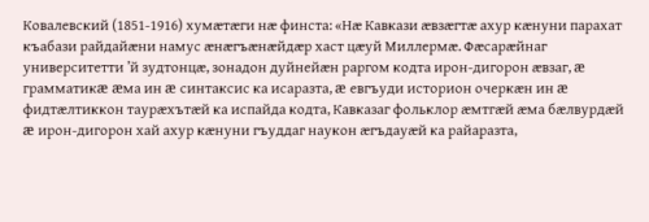Ковалевский (1851-1916) хумæтæги нæ финста: «Нæ Кавкази æвзæгтæ ахур кæнуни парахат къабази райдайæни намус æнæгъæнæйдæр хаст цæуй Миллермæ. Фæсарæйнаг университетти ’й зудтонцæ, зонадон дуйнейæн раргом кодта ирон-дигорон æвзаг, æ грамматикæ æма ин æ синтаксис ка исаразта, æ евгъуди историон очеркæн ин æ фидтæлтиккон таурæхътæй ка испайда кодта, Кавказаг фольклор æмтгæй æма бæлвурдæй æ ирон-дигорон хай ахур кæнуни гъуддаг наукон æгъдауæй ка райаразта,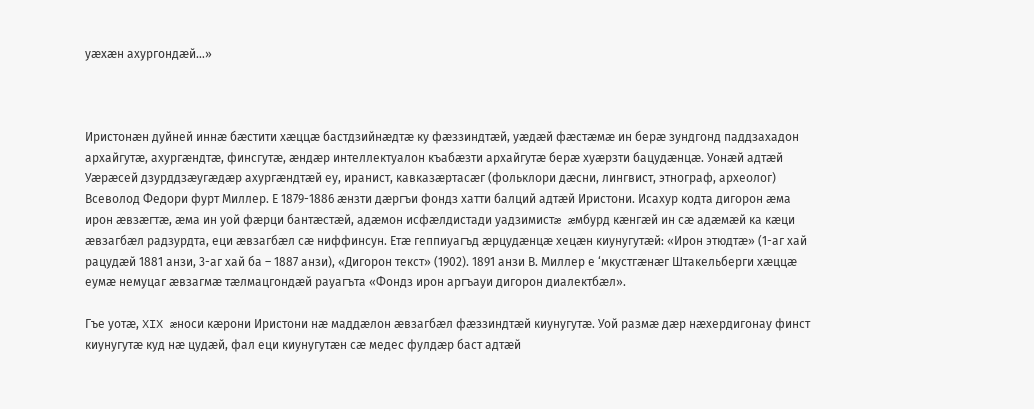уæхæн ахургондæй…»



Иристонæн дуйней иннæ бæстити хæццæ бастдзийнæдтæ ку фæззиндтæй, уæдæй фæстæмæ ин берæ зундгонд паддзахадон архайгутæ, ахургæндтæ, финсгутæ, æндæр интеллектуалон къабæзти архайгутæ берæ хуæрзти бацудæнцæ. Уонæй адтæй Уæрæсей дзурддзæугæдæр ахургæндтæй еу, иранист, кавказæртасæг (фольклори дæсни, лингвист, этнограф, археолог) Всеволод Федори фурт Миллер. Е 1879-1886 æнзти дæргъи фондз хатти балций адтæй Иристони. Исахур кодта дигорон æма ирон æвзæгтæ, æма ин уой фæрци бантæстæй, адæмон исфæлдистади уадзимистæ æмбурд кæнгæй ин сæ адæмæй ка кæци æвзагбæл радзурдта, еци æвзагбæл сæ ниффинсун. Етæ геппиуагъд æрцудæнцæ хецæн киунугутæй: «Ирон этюдтæ» (1-аг хай рацудæй 1881 анзи, 3-аг хай ба – 1887 анзи), «Дигорон текст» (1902). 1891 анзи В. Миллер е ‘мкустгæнæг Штакельберги хæццæ еумæ немуцаг æвзагмæ тæлмацгондæй рауагъта «Фондз ирон аргъауи дигорон диалектбæл».

Гъе уотæ, XIX æноси кæрони Иристони нæ маддæлон æвзагбæл фæззиндтæй киунугутæ. Уой размæ дæр нæхердигонау финст киунугутæ куд нæ цудæй, фал еци киунугутæн сæ медес фулдæр баст адтæй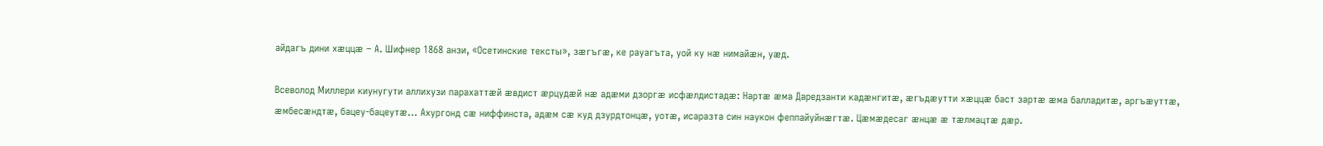айдагъ дини хæццæ – А. Шифнер 1868 анзи, «Осетинские тексты», зæгъгæ, ке рауагъта, уой ку нæ нимайæн, уæд.

Всеволод Миллери киунугути аллихузи парахаттæй æвдист æрцудæй нæ адæми дзоргæ исфæлдистадæ: Нартæ æма Даредзанти кадæнгитæ, æгъдæутти хæццæ баст зартæ æма балладитæ, аргъæуттæ, æмбесæндтæ, бацеу-бацеутæ… Ахургонд сæ ниффинста, адæм сæ куд дзурдтонцæ, уотæ, исаразта син наукон феппайуйнæгтæ. Цæмæдесаг æнцæ æ тæлмацтæ дæр.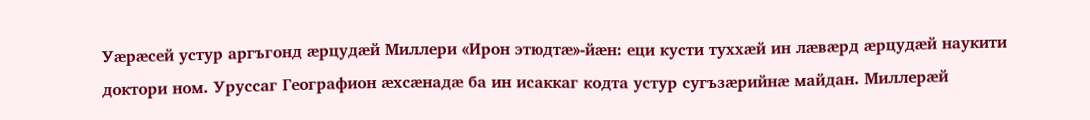Уæрæсей устур аргъгонд æрцудæй Миллери «Ирон этюдтæ»-йæн: еци кусти туххæй ин лæвæрд æрцудæй наукити доктори ном. Уруссаг Географион æхсæнадæ ба ин исаккаг кодта устур сугъзæрийнæ майдан. Миллерæй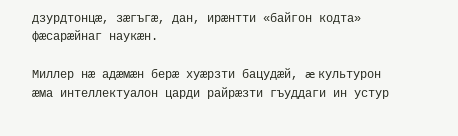дзурдтонцæ, зæгъгæ, дан, ирæнтти «байгон кодта» фæсарæйнаг наукæн.

Миллер нæ адæмæн берæ хуæрзти бацудæй, æ культурон æма интеллектуалон царди райрæзти гъуддаги ин устур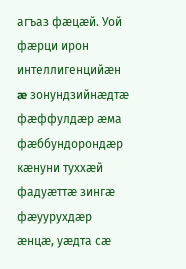агъаз фæцæй. Уой фæрци ирон интеллигенцийæн æ зонундзийнæдтæ фæффулдæр æма фæббундорондæр кæнуни туххæй фадуæттæ зингæ фæуурухдæр æнцæ, уæдта сæ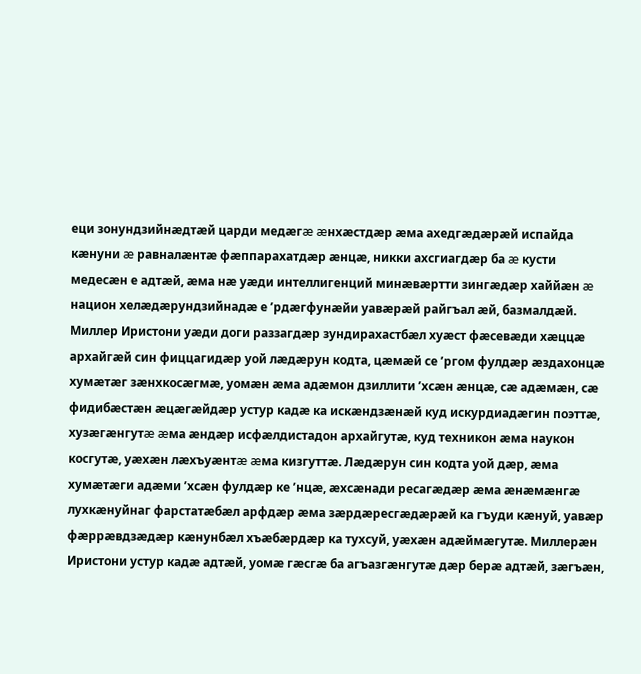еци зонундзийнæдтæй царди медæгæ æнхæстдæр æма ахедгæдæрæй испайда кæнуни æ равналæнтæ фæппарахатдæр æнцæ, никки ахсгиагдæр ба æ кусти медесæн е адтæй, æма нæ уæди интеллигенций минæвæртти зингæдæр хаййæн æ национ хелæдæрундзийнадæ е ’рдæгфунæйи уавæрæй райгъал æй, базмалдæй. Миллер Иристони уæди доги раззагдæр зундирахастбæл хуæст фæсевæди хæццæ архайгæй син фиццагидæр уой лæдæрун кодта, цæмæй се ’ргом фулдæр æздахонцæ хумæтæг зæнхкосæгмæ, уомæн æма адæмон дзиллити ’хсæн æнцæ, сæ адæмæн, сæ фидибæстæн æцæгæйдæр устур кадæ ка искæндзæнæй куд искурдиадæгин поэттæ, хузæгæнгутæ æма æндæр исфæлдистадон архайгутæ, куд техникон æма наукон косгутæ, уæхæн лæхъуæнтæ æма кизгуттæ. Лæдæрун син кодта уой дæр, æма хумæтæги адæми ’хсæн фулдæр ке ’нцæ, æхсæнади ресагæдæр æма æнæмæнгæ лухкæнуйнаг фарстатæбæл арфдæр æма зæрдæресгæдæрæй ка гъуди кæнуй, уавæр фæррæвдзæдæр кæнунбæл хъæбæрдæр ка тухсуй, уæхæн адæймæгутæ. Миллерæн Иристони устур кадæ адтæй, уомæ гæсгæ ба агъазгæнгутæ дæр берæ адтæй, зæгъæн,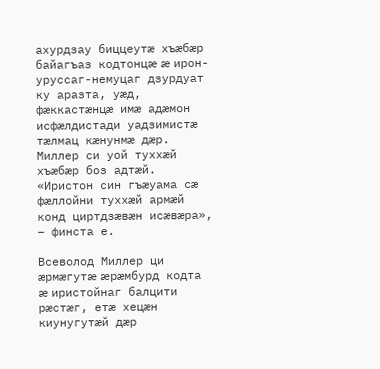ахурдзау биццеутæ хъæбæр байагъаз кодтонцæ æ ирон-уруссаг-немуцаг дзурдуат ку аразта, уæд, фæккастæнцæ имæ адæмон исфæлдистади уадзимистæ тæлмац кæнунмæ дæр. Миллер си уой туххæй хъæбæр боз адтæй. «Иристон син гъæуама сæ фæллойни туххæй армæй конд циртдзæвæн исæвæра», – финста е.

Всеволод Миллер ци æрмæгутæ æрæмбурд кодта æ иристойнаг балцити рæстæг, етæ хецæн киунугутæй дæр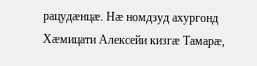рацудæнцæ. Нæ номдзуд ахургонд Хæмицати Алексейи кизгæ Тамарæ,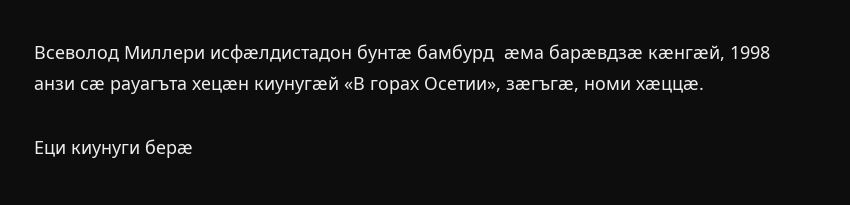Всеволод Миллери исфæлдистадон бунтæ бамбурд  æма барæвдзæ кæнгæй, 1998 анзи сæ рауагъта хецæн киунугæй «В горах Осетии», зæгъгæ, номи хæццæ.

Еци киунуги берæ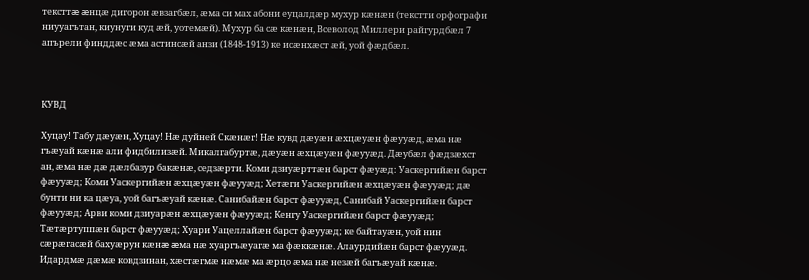тексттæ æнцæ дигорон æвзагбæл, æма си мах абони еуцалдæр мухур кæнæн (текстти орфографи ниууагътан, киунуги куд æй, уотемæй). Мухур ба сæ кæнæн, Всеволод Миллери райгурдбæл 7 апърели финддæс æма астинсæй анзи (1848-1913) ке исæнхæст æй, уой фæдбæл.



КУВД

Хуцау! Табу дæуæн, Хуцау! Нæ дуйней Скæнæг! Нæ кувд дæуæн æхцæуæн фæууæд, æма нæ гъæуай кæнæ али фидбилизæй. Микалгабуртæ, дæуæн æхцæуæн фæууæд. Дæубæл фæдзæхст ан, æма нæ дæ дæлбазур бакæнæ, седзæрти. Коми дзиуæрттæн барст фæуæд: Уаскергийæн барст фæууæд; Коми Уаскергийæн æхцæуæн фæууæд; Хетæги Уаскергийæн æхцæуæн фæууæд; дæ бунти ни ка цæуа, уой багъæуай кæнæ. Санибайæн барст фæууæд, Санибай Уаскергийæн барст фæууæд; Арви коми дзиуарæн æхцæуæн фæууæд; Кенгу Уаскергийæн барст фæууæд; Тæтæртуппæн барст фæууæд; Хуари Уацеллайæн барст фæууæд; ке байтауæн, уой нин сæрæгасæй бахуæрун кæнæ æма нæ хуаргъæуагæ ма фæккæнæ. Алаурдийæн барст фæууæд. Идардмæ дæмæ ковдзинан, хæстæгмæ нæмæ ма æрцо æма нæ незæй багъæуай кæнæ.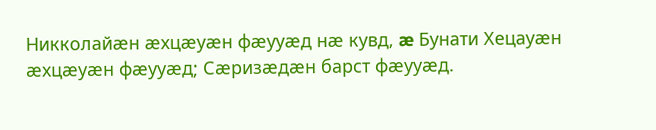Никколайæн æхцæуæн фæууæд нæ кувд, æ Бунати Хецауæн æхцæуæн фæууæд; Сæризæдæн барст фæууæд.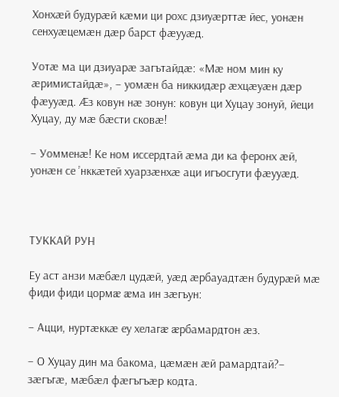Хонхæй будурæй кæми ци рохс дзиуæрттæ йес, уонæн сенхуæцемæн дæр барст фæууæд.

Уотæ ма ци дзиуарæ загътайдæ: «Мæ ном мин ку æримистайдæ», – уомæн ба никкидæр æхцæуæн дæр фæууæд. Æз ковун нæ зонун: ковун ци Хуцау зонуй, йеци Хуцау, ду мæ бæсти сковæ!

– Уомменæ! Ке ном иссердтай æма ди ка феронх æй, уонæн се ’нккæтей хуарзæнхæ аци игъосгути фæууæд.



ТУККАЙ РУН

Еу аст анзи мæбæл цудæй, уæд æрбауадтæн будурæй мæ фиди фиди цормæ æма ин зæгъун:

– Ацци, нуртæккæ еу хелагæ æрбамардтон æз.

– О Хуцау дин ма бакома, цæмæн æй рамардтай?– зæгъгæ, мæбæл фæгъгъæр кодта.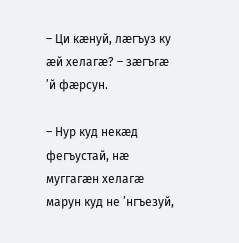– Ци кæнуй, лæгъуз ку æй хелагæ? – зæгъгæ ’й фæрсун.

– Нур куд некæд фегъустай, нæ муггагæн хелагæ марун куд не ’нгъезуй,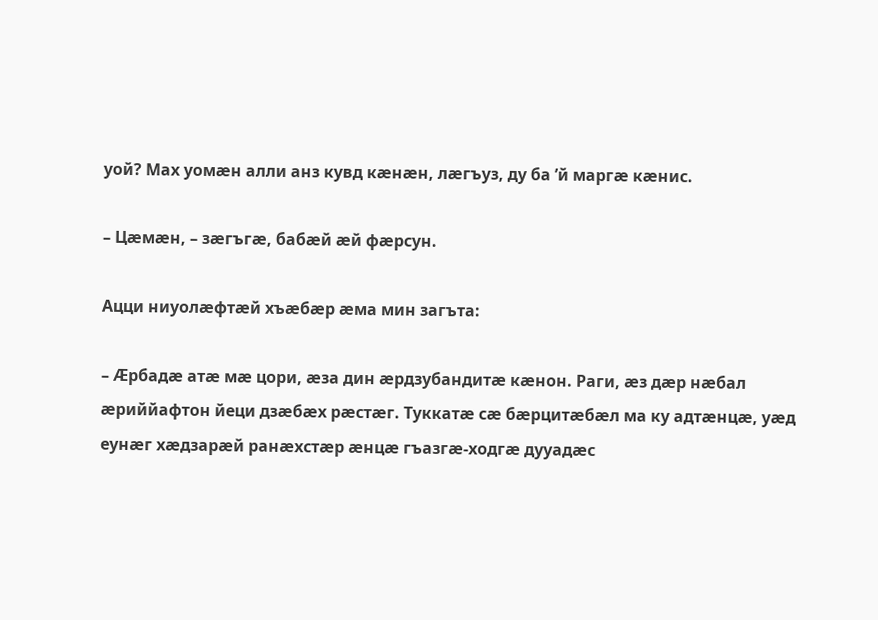уой? Мах уомæн алли анз кувд кæнæн, лæгъуз, ду ба ’й маргæ кæнис.

– Цæмæн, – зæгъгæ, бабæй æй фæрсун.

Ацци ниуолæфтæй хъæбæр æма мин загъта:

– Æрбадæ атæ мæ цори, æза дин æрдзубандитæ кæнон. Раги, æз дæр нæбал æриййафтон йеци дзæбæх рæстæг. Туккатæ сæ бæрцитæбæл ма ку адтæнцæ, уæд еунæг хæдзарæй ранæхстæр æнцæ гъазгæ-ходгæ дууадæс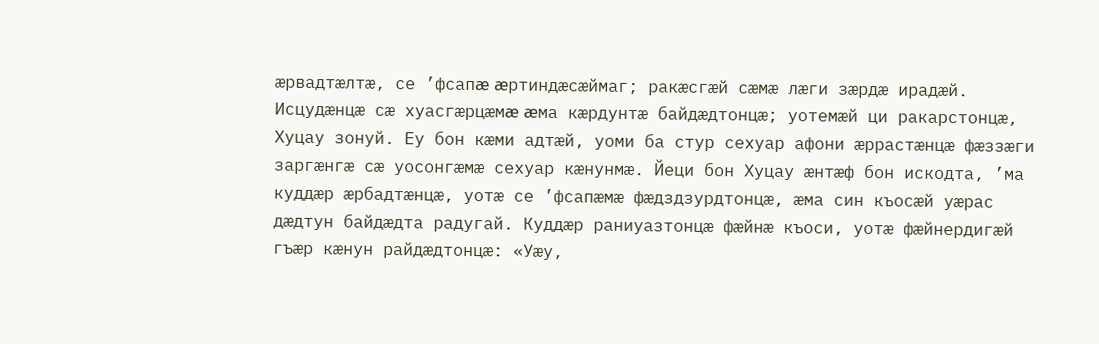æрвадтæлтæ, се ’фсапæ æртиндæсæймаг; ракæсгæй сæмæ лæги зæрдæ ирадæй. Исцудæнцæ сæ хуасгæрцæмæ æма кæрдунтæ байдæдтонцæ; уотемæй ци ракарстонцæ, Хуцау зонуй. Еу бон кæми адтæй, уоми ба стур сехуар афони æррастæнцæ фæззæги заргæнгæ сæ уосонгæмæ сехуар кæнунмæ. Йеци бон Хуцау æнтæф бон искодта, ’ма куддæр æрбадтæнцæ, уотæ се ’фсапæмæ фæдздзурдтонцæ, æма син къосæй уæрас дæдтун байдæдта радугай. Куддæр раниуазтонцæ фæйнæ къоси, уотæ фæйнердигæй гъæр кæнун райдæдтонцæ: «Уæу,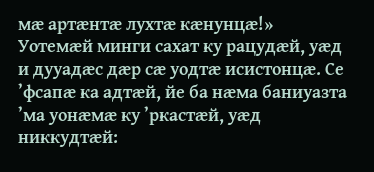мæ артæнтæ лухтæ кæнунцæ!» Уотемæй минги сахат ку рацудæй, уæд и дууадæс дæр сæ уодтæ исистонцæ. Се ’фсапæ ка адтæй, йе ба нæма баниуазта ’ма уонæмæ ку ’ркастæй, уæд никкудтæй: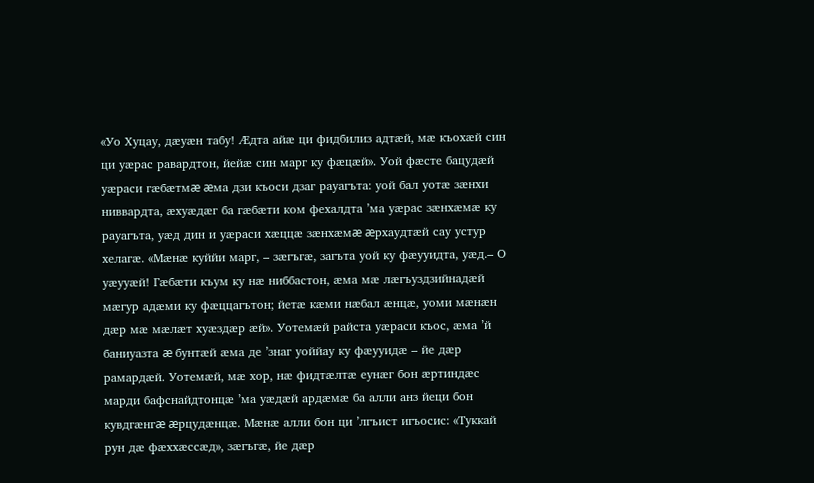«Уо Хуцау, дæуæн табу! Æдта айæ ци фидбилиз адтæй, мæ къохæй син ци уæрас равардтон, йейæ син марг ку фæцæй». Уой фæсте бацудæй уæраси гæбæтмæ æма дзи къоси дзаг рауагъта: уой бал уотæ зæнхи ниввардта, æхуæдæг ба гæбæти ком фехалдта ’ма уæрас зæнхæмæ ку рауагъта, уæд дин и уæраси хæццæ зæнхæмæ æрхаудтæй сау устур хелагæ. «Мæнæ куййи марг, – зæгъгæ, загъта уой ку фæууидта, уæд.– О уæууæй! Гæбæти къум ку нæ ниббастон, æма мæ лæгъуздзийнадæй мæгур адæми ку фæццагътон; йетæ кæми нæбал æнцæ, уоми мæнæн дæр мæ мæлæт хуæздæр æй». Уотемæй райста уæраси къос, æма ’й баниуазта æ бунтæй æма де ’знаг уоййау ку фæууидæ – йе дæр рамардæй. Уотемæй, мæ хор, нæ фидтæлтæ еунæг бон æртиндæс марди бафснайдтонцæ ’ма уæдæй ардæмæ ба алли анз йеци бон кувдгæнгæ æрцудæнцæ. Мæнæ алли бон ци ’лгъист игъосис: «Туккай рун дæ фæххæссæд», зæгъгæ, йе дæр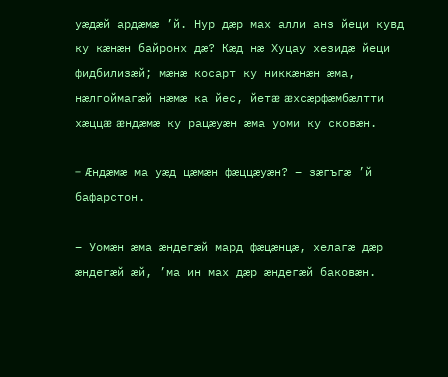уæдæй ардæмæ ’й. Нур дæр мах алли анз йеци кувд ку кæнæн байронх дæ? Кæд нæ Хуцау хезидæ йеци фидбилизæй; мæнæ косарт ку никкæнæн æма, нæлгоймагæй нæмæ ка йес, йетæ æхсæрфæмбæлтти хæццæ æндæмæ ку рацæуæн æма уоми ку сковæн.

– Æндæмæ ма уæд цæмæн фæццæуæн? – зæгъгæ ’й бафарстон.

– Уомæн æма æндегæй мард фæцæнцæ, хелагæ дæр æндегæй æй, ’ма ин мах дæр æндегæй баковæн.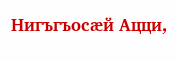Нигъгъосæй Ацци,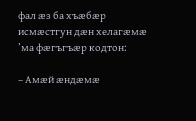фал æз ба хъæбæр исмæстгун дæн хелагæмæ ’ма фæгъгъæр кодтон:

– Амæй æндæмæ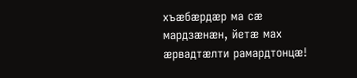хъæбæрдæр ма сæ мардзæнæн, йетæ мах æрвадтæлти рамардтонцæ!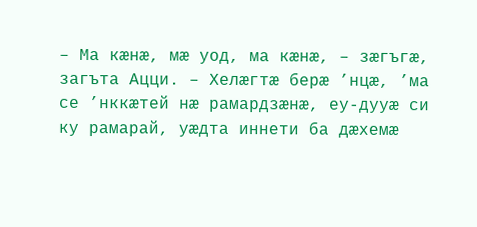– Ма кæнæ, мæ уод, ма кæнæ, – зæгъгæ, загъта Ацци. – Хелæгтæ берæ ’нцæ, ’ма се ’нккæтей нæ рамардзæнæ, еу-дууæ си ку рамарай, уæдта иннети ба дæхемæ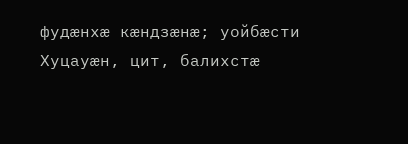фудæнхæ кæндзæнæ; уойбæсти Хуцауæн, цит, балихстæ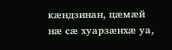кæндзинан, цæмæй нæ сæ хуарзæнхæ уа,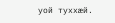уой туххæй.